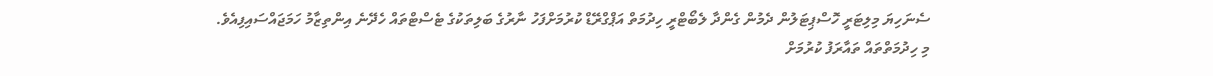ސެނަހިޔަ މިލިޓަރީ ހޮސްޕިޓަލުން ދެމުން ގެންދާ ލެބޯޓްރީ ހިދުމަތް އަޕްގްރޭޑް ކުރުމަށްފަހު ނާރުގެ ބަލިތަކުގެ ޓެސްޓްތައް ހެދޭނެ އިންތިޒާމު ހަމަޖައްސައިފިއެވެ.
މި ހިދުމަތްތައް ތައާރަފު ކުރުމަށް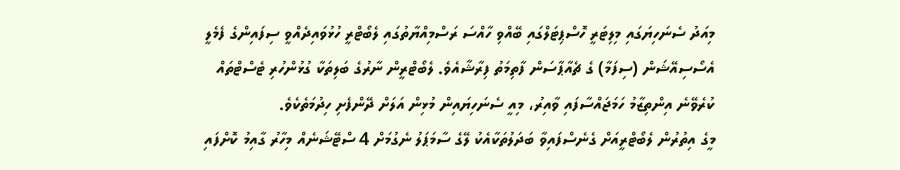މިއަދު ސެނަހިޔަގައި މިލިޓަރީ ހޮސްޕިޓަލްގައި ބޭއްވި ހާއްސަ ރަސްމިއްޔާތުގައި ލެބޯޓްރީ ހުޅުވައިދެއްވީ ސިފައިންގެ ފެމެލީ އެސޯސިއޭޝަން (ސިފަމާ) ގެ ޗެއާޕާސަން ފާތިމަތު ފިރާޝާއެވެ. ލެބޯޓްރީން ނާރުގެ ބަލިތަކާ ގުޅުންހުރި ޓެސްޓްތައް ކުރެވޭނެ އިންތިޒާމު ހަމަޖައްސާފައި ވާއިރު، މިއީ ސެނަހިޔައިން މުޅިން އަލަށް ދޭންފެށި ހިދުމަތެކެވެ.
މީގެ އިތުރުން ލެބޯޓްރީއަށް ގެނެސްފައިވާ ބަދަލުތަކާއެކު ލޭގެ ސާމަޕަލު ނެގުމަށް 4 ސްޓޭޝަނެއް މިހާރު ގާއިމު ކޮށްފައި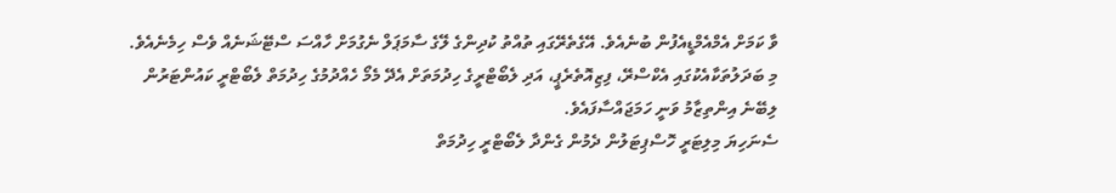ވާ ކަމަށް އެމްއެމްޑީއެފުން ބުނެއެވެ. އޭގެތެރޭގައި ތުއްތު ކުދިންގެ ލޭގެ ސާމަޕަލް ނެގުމަށް ހާއްސަ ސްޓޭޝަނެއް ވެސް ހިމެނެއެވެ. މި ބަދަލުތަކާއެކުގައި އެކްސްރޭ، ފިޒިއޮތެރެޕީ، އަދި ލެބޯޓްރީގެ ހިދުމަތަށް އެދޭ މެމޯ ހެއްދުމުގެ ހިދުމަތް ލެބޯޓްރީ ކައުންޓަރުން ލިބޭނެ އިންތިޒާމު ވަނީ ހަމަޖައްސާފައެވެ.
ސެނަހިޔަ މިލިޓަރީ ހޮސްޕިޓަލުން ދެމުން ގެންދާ ލެބޯޓްރީ ހިދުމަތް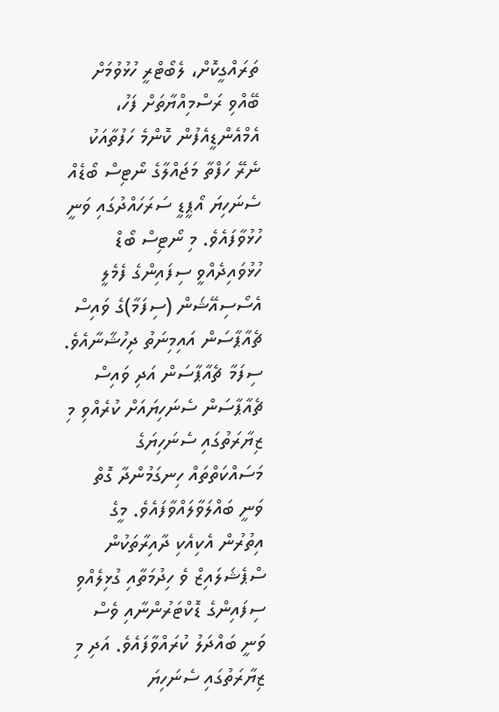ތަރައްގީކޮށް، ލެބޯޓްރީ ހުޅުވުމަށް ބޭއްވި ރަސްމިއްޔާތަށް ފަހު، އެމްއެންޑީއެފުން ކޮންމެ ހަފުތާއަކު ނެރޭ ހަފްތާ މަޖައްލާގެ ނޯޓިސް ބޯޑެއް ސެނަހިޔަ އޯޕީޑީ ސަރަހައްދުގައި ވަނީ ހުޅުވާފައެވެ. މި ނޯޓިސް ބޯޑް ހުޅުވައިދެއްވީ ސިފައިންގެ ފެމެލީ އެސޯސިއޭޝަން (ސިފަމާ)ގެ ވައިސް ޗެއާޕާސަން އައިމިނަތު ދިހުޝާނާއެވެ.
ސިފަމާ ޗެއާޕާސަން އަދި ވައިސް ޗެއާޕާސަން ސެނަހިޔައަށް ކުރެއްވި މި ޒިޔާރަތުގައި ސެނަހިޔަގެ މަސައްކަތްތައް ހިނގަމުންދާ ގޮތް ވަނީ ބައްލަވާލައްވާފައެވެ. މީގެ އިތުރުން އެކިއެކި ދާއިރާތަކުން ސްޕެޝަލައިޒް ވެ ހިދުމަތާއި ގުޅިލެއްވި ސިފައިންގެ ޑޮކްޓަރުންނާއި ވެސް ވަނީ ބައްދަލު ކުރައްވާފައެވެ. އަދި މި ޒިޔާރަތުގައި ސެނަހިޔަ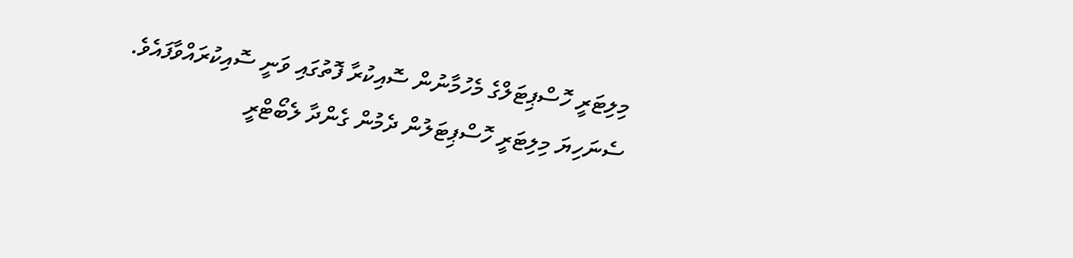މިލިޓަރީ ހޮސްޕިޓަލްގެ މެހުމާނުން ސޮއިކުރާ ފޮތުގައި ވަނީ ސޮއިކުރައްވާފައެވެ.
ސެނަހިޔަ މިލިޓަރީ ހޮސްޕިޓަލުން ދެމުން ގެންދާ ލެބޯޓްރީ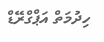ހިދުމަތް އަޕްގްރޭޑް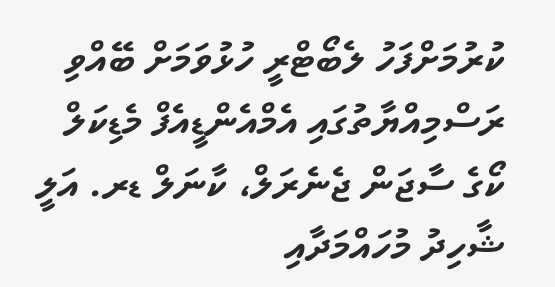ކުރުމަށްފަހު ލެބޯޓްރީ ހުޅުވަމަށް ބޭއްވި ރަސްމިއްޔާތުގައި އެމްއެންޑީއެފް މެޑިކަލް ކޯގެ ސާޖަން ޖެނެރަލް، ކާނަލް ޑރ. އަލީ ޝާހިދު މުހައްމަދާއި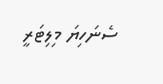ސެނަހިޔަ މިލިޓަރީ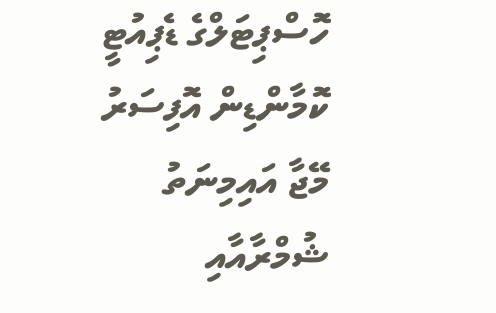ހޮސްޕިޓަލްގެ ޑެޕިއުޓީ ކޮމާންޑިން އޮފިސަރު މޭޖާ އައިމިނަތު ޝުމްރާއާއި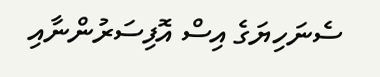ސެނަހިޔަގެ އިސް އޮފިސަރުންނާއި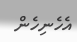އެހެނިހެން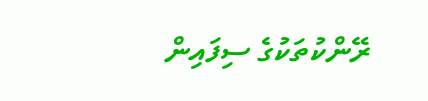ރޭންކުތަކުގެ ސިފައިން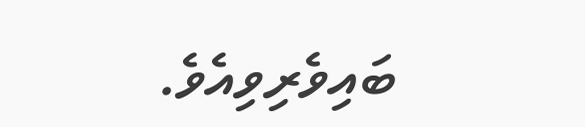ބައިވެރިވިއެވެ.